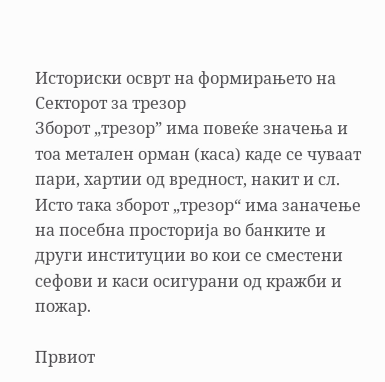Историски осврт на формирањето на Секторот за трезор
Зборот „трезор” има повеќе значења и тоа метален орман (каса) каде се чуваат пари, хартии од вредност, накит и сл. Исто така зборот „трезор“ има заначење на посебна просторија во банките и други институции во кои се сместени сефови и каси осигурани од кражби и пожар.

Првиот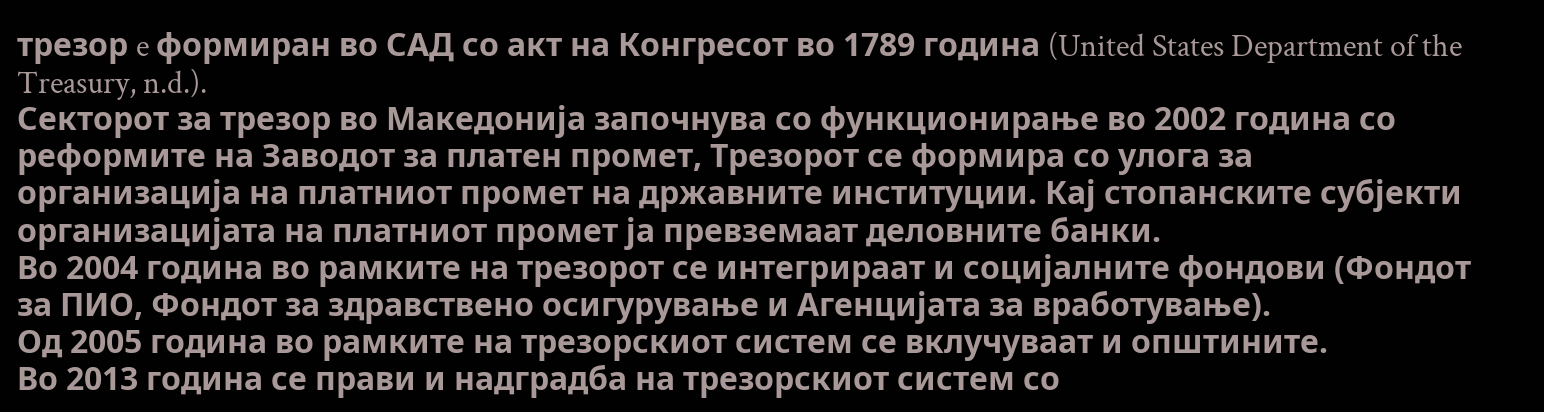трезор e формиран во САД со акт на Конгресот во 1789 година (United States Department of the Treasury, n.d.).
Секторот за трезор во Македонија започнува со функционирање во 2002 година со реформите на Заводот за платен промет, Трезорот се формира со улога за организација на платниот промет на државните институции. Кај стопанските субјекти организацијата на платниот промет ја превземаат деловните банки.
Во 2004 година во рамките на трезорот се интегрираат и социјалните фондови (Фондот за ПИО, Фондот за здравствено осигурување и Агенцијата за вработување).
Од 2005 година во рамките на трезорскиот систем се вклучуваат и општините.
Во 2013 година се прави и надградба на трезорскиот систем со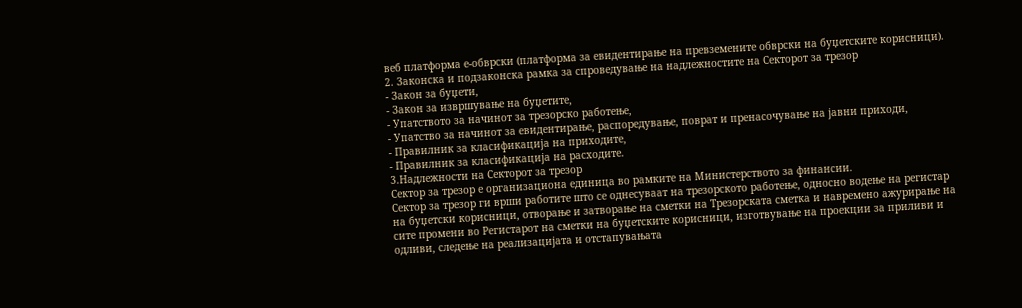веб платформа е-обврски (платформа за евидентирање на превземените обврски на буџетските корисници).
2. Законска и подзаконска рамка за спроведување на надлежностите на Секторот за трезор
- Закон за буџети,
- Закон за извршување на буџетите,
- Упатството за начинот за трезорско работење,
- Упатство за начинот за евидентирање, распоредување, поврат и пренасочување на јавни приходи,
- Правилник за класификација на приходите,
- Правилник за класификација на расходите.
3.Надлежности на Секторот за трезор
Сектор за трезор е организациона единица во рамките на Министерството за финансии.
Сектор за трезор ги врши работите што се однесуваат на трезорското работење, односно водење на регистар на буџетски корисници, отворање и затворање на сметки на Трезорската сметка и навремено ажурирање на сите промени во Регистарот на сметки на буџетските корисници, изготвување на проекции за приливи и одливи, следење на реализацијата и отстапувањата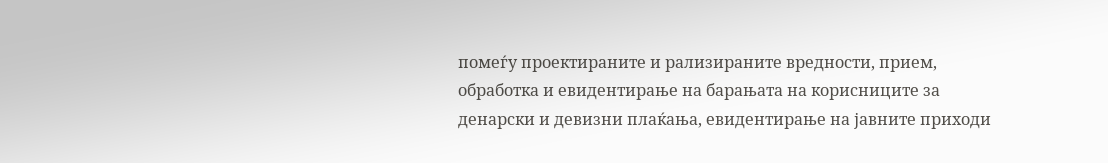помеѓу проектираните и рализираните вредности, прием, обработка и евидентирање на барањата на корисниците за денарски и девизни плаќања, евидентирање на јавните приходи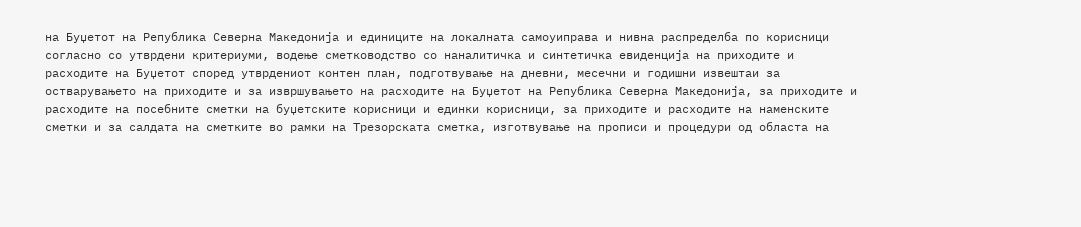на Буџетот на Република Северна Македонија и единиците на локалната самоуиправа и нивна распределба по корисници согласно со утврдени критериуми, водење сметководство со наналитичка и синтетичка евиденција на приходите и расходите на Буџетот според утврдениот контен план, подготвување на дневни, месечни и годишни извештаи за остварувањето на приходите и за извршувањето на расходите на Буџетот на Република Северна Македонија, за приходите и расходите на посебните сметки на буџетските корисници и единки корисници, за приходите и расходите на наменските сметки и за салдата на сметките во рамки на Трезорската сметка, изготвување на прописи и процедури од областа на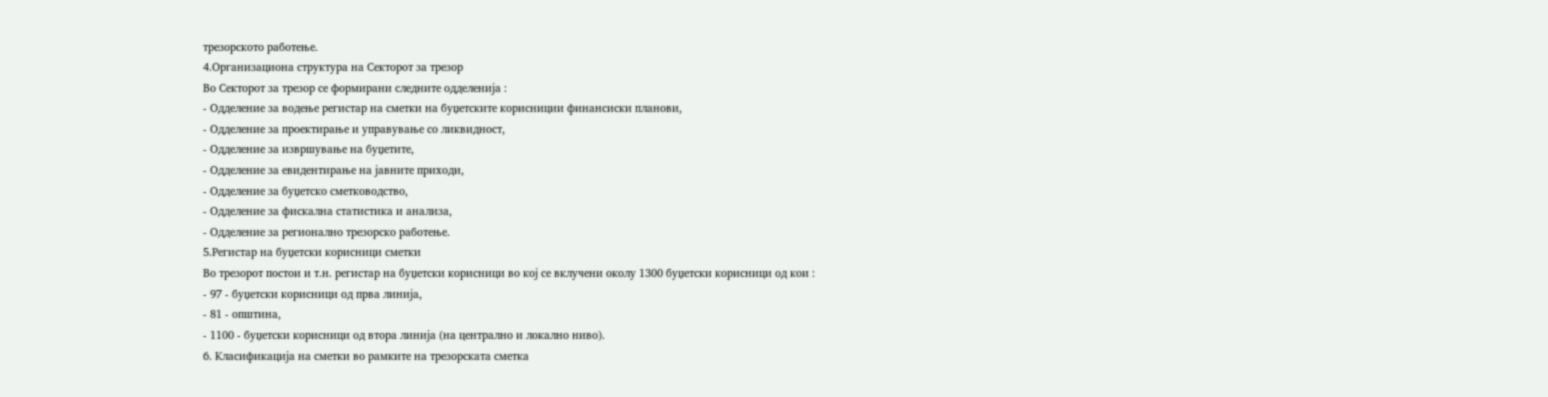трезорското работење.
4.Организациона структура на Секторот за трезор
Во Секторот за трезор се формирани следните одделенија :
- Одделение за водење регистар на сметки на буџетските корисниции финансиски планови,
- Одделение за проектирање и управување со ликвидност,
- Одделение за извршување на буџетите,
- Одделение за евидентирање на јавните приходи,
- Одделение за буџетско сметководство,
- Одделение за фискална статистика и анализа,
- Одделение за регионално трезорско работење.
5.Регистар на буџетски корисници сметки
Во трезорот постои и т.н. регистар на буџетски корисници во кој се вклучени околу 1300 буџетски корисници од кои :
- 97 - буџетски корисници од прва линија,
- 81 - општина,
- 1100 - буџетски корисници од втора линија (на централно и локално ниво).
6. Класификација на сметки во рамките на трезорската сметка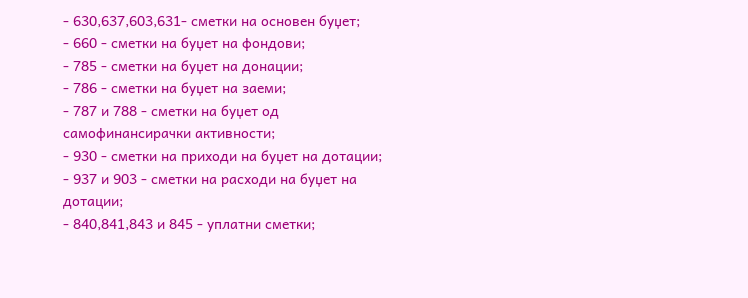- 630,637,603,631- сметки на основен буџет;
- 660 - сметки на буџет на фондови;
- 785 - сметки на буџет на донации;
- 786 - сметки на буџет на заеми;
- 787 и 788 - сметки на буџет од самофинансирачки активности;
- 930 - сметки на приходи на буџет на дотации;
- 937 и 903 - сметки на расходи на буџет на дотации;
- 840,841,843 и 845 - уплатни сметки;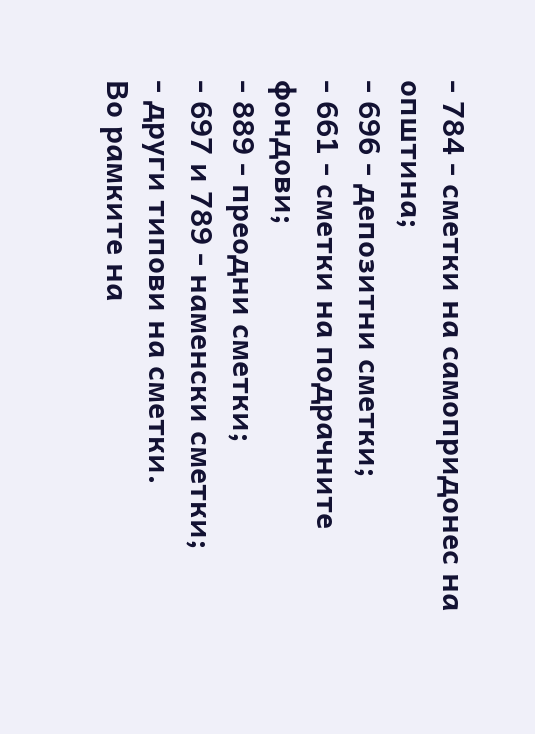- 784 - сметки на самопридонес на општина;
- 696 - депозитни сметки;
- 661 - сметки на подрачните фондови;
- 889 - преодни сметки;
- 697 и 789 - наменски сметки;
- други типови на сметки.
Во рамките на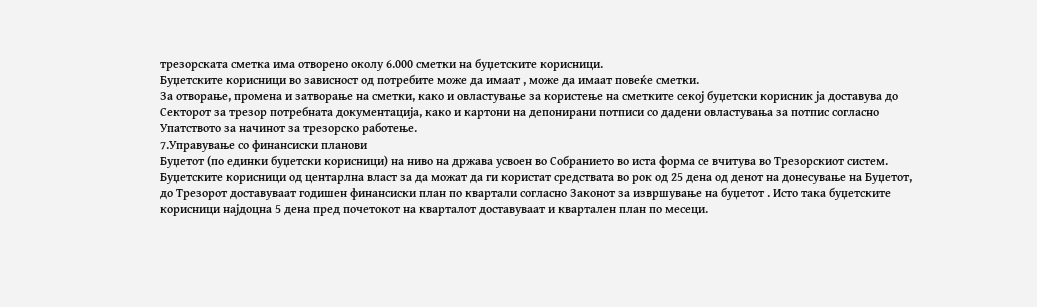трезорската сметка има отворено околу 6.000 сметки на буџетските корисници.
Буџетските корисници во зависност од потребите може да имаат , може да имаат повеќе сметки.
За отворање, промена и затворање на сметки, како и овластување за користење на сметките секој буџетски корисник ја доставува до Секторот за трезор потребната документација, како и картони на депонирани потписи со дадени овластувања за потпис согласно Упатството за начинот за трезорско работење.
7.Управување со финансиски планови
Буџетот (по единки буџетски корисници) на ниво на држава усвоен во Собранието во иста форма се вчитува во Трезорскиот систем.
Буџетските корисници од центарлна власт за да можат да ги користат средствата во рок од 25 дена од денот на донесување на Буџетот, до Трезорот доставуваат годишен финансиски план по квартали согласно Законот за извршување на буџетот . Исто така буџетските корисници најдоцна 5 дена пред почетокот на кварталот доставуваат и квартален план по месеци.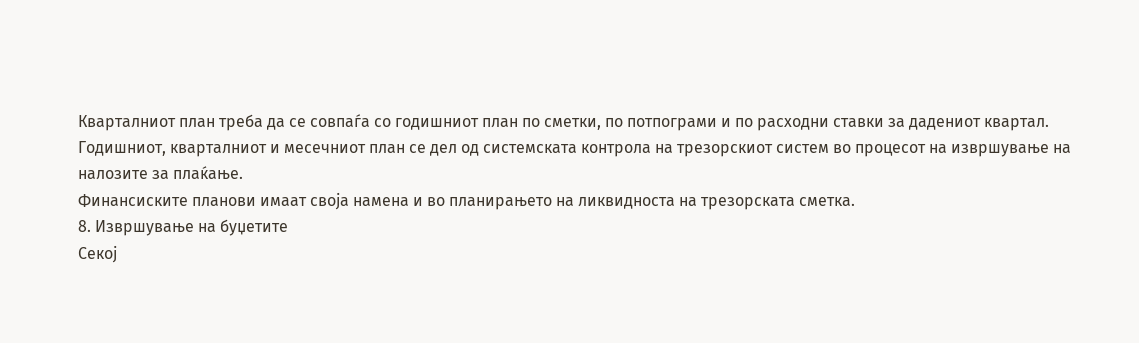Кварталниот план треба да се совпаѓа со годишниот план по сметки, по потпограми и по расходни ставки за дадениот квартал.
Годишниот, кварталниот и месечниот план се дел од системската контрола на трезорскиот систем во процесот на извршување на налозите за плаќање.
Финансиските планови имаат своја намена и во планирањето на ликвидноста на трезорската сметка.
8. Извршување на буџетите
Секој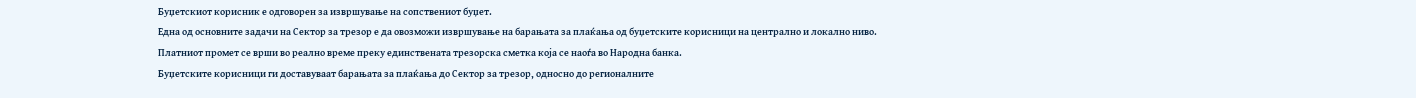Буџетскиот корисник е одговорен за извршување на сопствениот буџет.
Една од основните задачи на Сектор за трезор е да овозможи извршување на барањата за плаќања од буџетските корисници на централно и локално ниво.
Платниот промет се врши во реално време преку единствената трезорска сметка која се наоѓа во Народна банка.
Буџетските корисници ги доставуваат барањата за плаќања до Сектор за трезор, односно до регионалните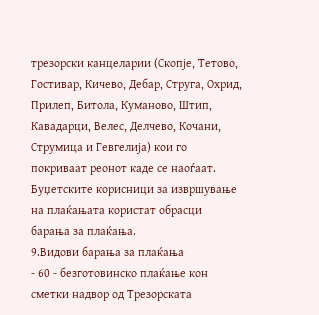трезорски канцеларии (Скопје, Тетово, Гостивар, Кичево, Дебар, Струга, Охрид, Прилеп, Битола, Куманово, Штип, Кавадарци, Велес, Делчево, Кочани, Струмица и Гевгелија) кои го покриваат реонот каде се наоѓаат.
Буџетските корисници за извршување на плаќањата користат обрасци барања за плаќања.
9.Видови барања за плаќања
- 60 - безготовинско плаќање кон сметки надвор од Трезорската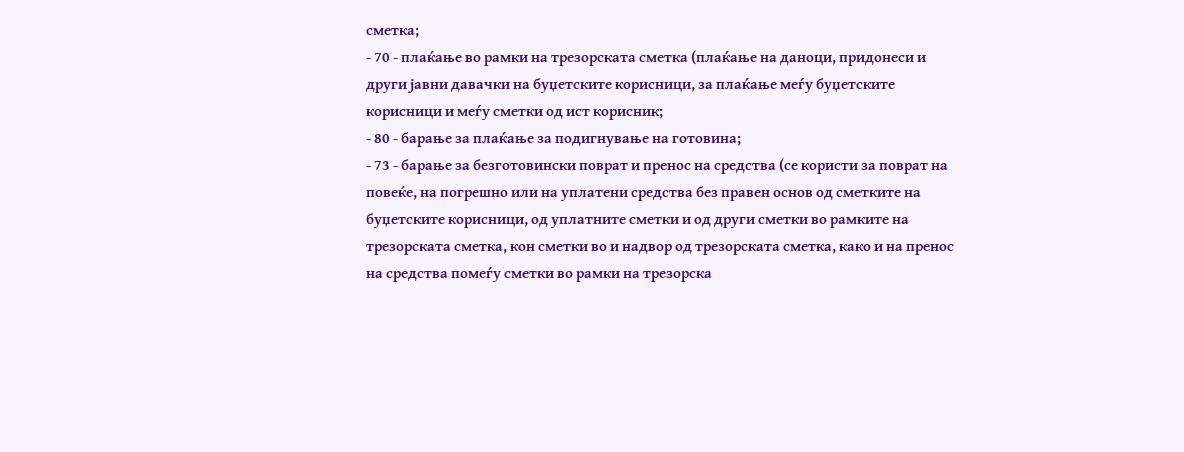сметка;
- 70 - плаќање во рамки на трезорската сметка (плаќање на даноци, придонеси и други јавни давачки на буџетските корисници, за плаќање меѓу буџетските корисници и меѓу сметки од ист корисник;
- 80 - барање за плаќање за подигнување на готовина;
- 73 - барање за безготовински поврат и пренос на средства (се користи за поврат на повеќе, на погрешно или на уплатени средства без правен основ од сметките на буџетските корисници, од уплатните сметки и од други сметки во рамките на трезорската сметка, кон сметки во и надвор од трезорската сметка, како и на пренос на средства помеѓу сметки во рамки на трезорска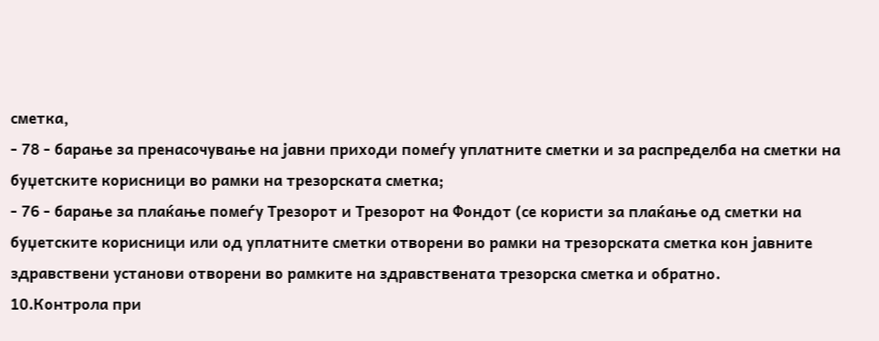сметка,
- 78 - барање за пренасочување на јавни приходи помеѓу уплатните сметки и за распределба на сметки на буџетските корисници во рамки на трезорската сметка;
- 76 - барање за плаќање помеѓу Трезорот и Трезорот на Фондот (се користи за плаќање од сметки на буџетските корисници или од уплатните сметки отворени во рамки на трезорската сметка кон јавните здравствени установи отворени во рамките на здравствената трезорска сметка и обратно.
10.Контрола при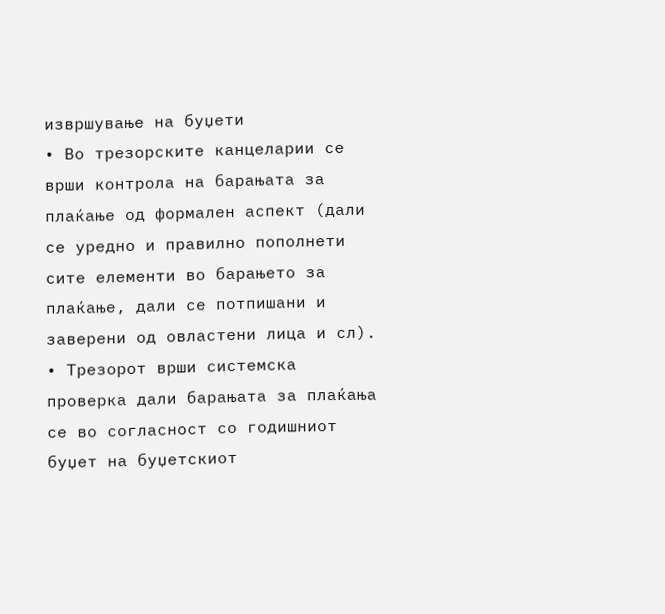извршување на буџети
• Во трезорските канцеларии се врши контрола на барањата за плаќање од формален аспект (дали се уредно и правилно пополнети сите елементи во барањето за плаќање, дали се потпишани и заверени од овластени лица и сл).
• Трезорот врши системска проверка дали барањата за плаќања се во согласност со годишниот буџет на буџетскиот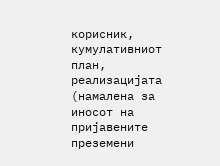корисник, кумулативниот план, реализацијата (намалена за иносот на пријавените преземени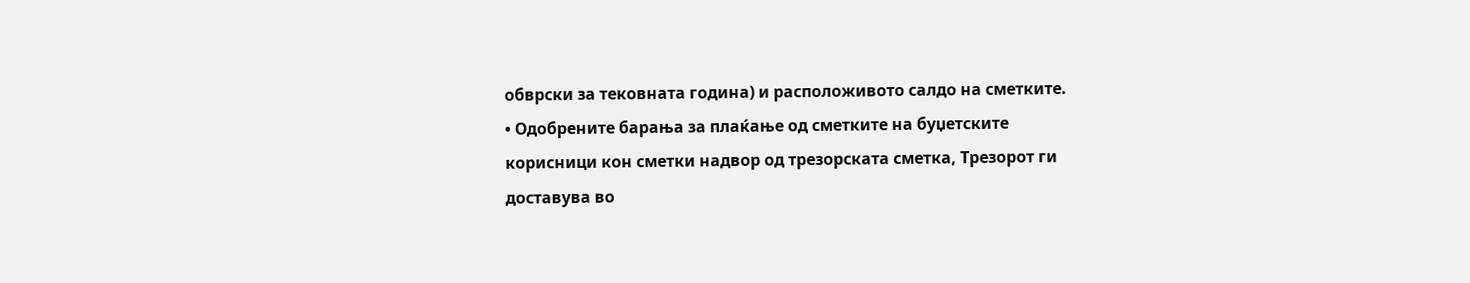обврски за тековната година) и расположивото салдо на сметките.
• Одобрените барања за плаќање од сметките на буџетските корисници кон сметки надвор од трезорската сметка, Трезорот ги доставува во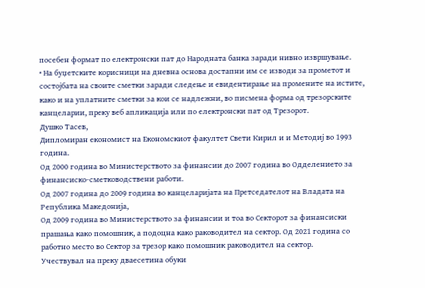посебен формат по електронски пат до Народната банка заради нивно извршување.
• На буџетските корисници на дневна основа достапни им се изводи за прометот и состојбата на своите сметки заради следење и евидентирање на промените на истите, како и на уплатните сметки за кои се надлежни, во писмена форма од трезорските канцеларии, преку веб апликација или по електронски пат од Трезорот.
Душко Тасев,
Дипломиран економист на Економскиот факултет Свети Кирил и и Методиј во 1993 година.
Од 2000 година во Министерството за финансии до 2007 година во Одделението за финансиско-сметководствени работи.
Од 2007 година до 2009 година во канцеларијата на Претседателот на Владата на Република Македонија,
Од 2009 година во Министерството за финансии и тоа во Секторот за финансиски прашања како помошник, а подоцна како раководител на сектор. Од 2021 година со работно место во Сектор за трезор како помошник раководител на сектор.
Учествувал на преку дваесетина обуки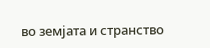во земјата и странство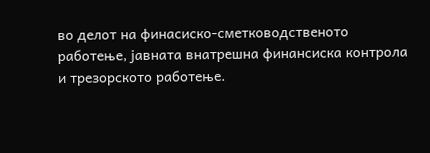во делот на финасиско-сметководственото работење, јавната внатрешна финансиска контрола и трезорското работење.